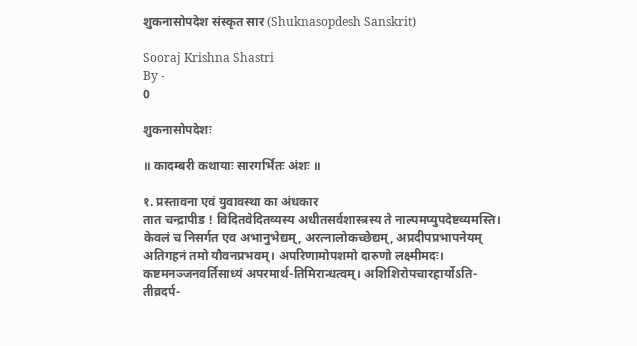शुकनासोपदेश संस्कृत सार (Shuknasopdesh Sanskrit)

Sooraj Krishna Shastri
By -
0

शुकनासोपदेशः

॥ कादम्बरी कथायाः सारगर्भितः अंशः ॥

१. प्रस्तावना एवं युवावस्था का अंधकार
तात चन्द्रापीड ! विदितवेदितव्यस्य अधीतसर्वशास्त्रस्य ते नाल्पमप्युपदेष्टव्यमस्ति। केवलं च निसर्गत एव अभानुभेद्यम्, अरत्नालोकच्छेद्यम्, अप्रदीपप्रभापनेयम् अतिगहनं तमो यौवनप्रभवम्। अपरिणामोपशमो दारुणो लक्ष्मीमदः। कष्टमनञ्जनवर्तिसाध्यं अपरमार्थ-तिमिरान्धत्वम्। अशिशिरोपचारहार्योऽति-तीव्रदर्प-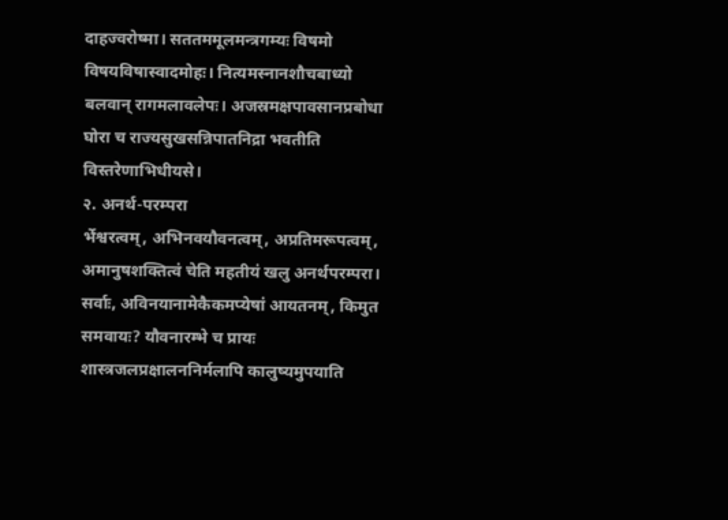दाहज्वरोष्मा। सततममूलमन्त्रगम्यः विषमो विषयविषास्वादमोहः। नित्यमस्नानशौचबाध्यो बलवान् रागमलावलेपः। अजस्रमक्षपावसानप्रबोधा घोरा च राज्यसुखसन्निपातनिद्रा भवतीति विस्तरेणाभिधीयसे।
२. अनर्थ-परम्परा
र्भेश्वरत्वम्, अभिनवयौवनत्वम्, अप्रतिमरूपत्वम्, अमानुषशक्तित्वं चेति महतीयं खलु अनर्थपरम्परा। सर्वाः, अविनयानामेकैकमप्येषां आयतनम्, किमुत समवायः? यौवनारम्भे च प्रायः शास्त्रजलप्रक्षालननिर्मलापि कालुष्यमुपयाति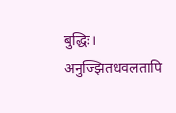बुद्धिः। अनुज्झितधवलतापि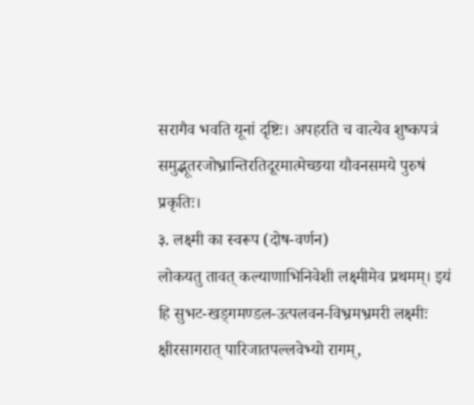सरागैव भवति यूनां दृष्टिः। अपहरति च वात्येव शुष्कपत्रं समुद्भूतरजोभ्रान्तिरतिदूरमात्मेच्छया यौवनसमये पुरुषं प्रकृतिः।
३. लक्ष्मी का स्वरूप (दोष-वर्णन)
लोकयतु तावत् कल्याणाभिनिवेशी लक्ष्मीमेव प्रथमम्। इयं हि सुभट-खड्गमण्डल-उत्पलवन-विभ्रमभ्रमरी लक्ष्मीः क्षीरसागरात् पारिजातपल्लवेभ्यो रागम्,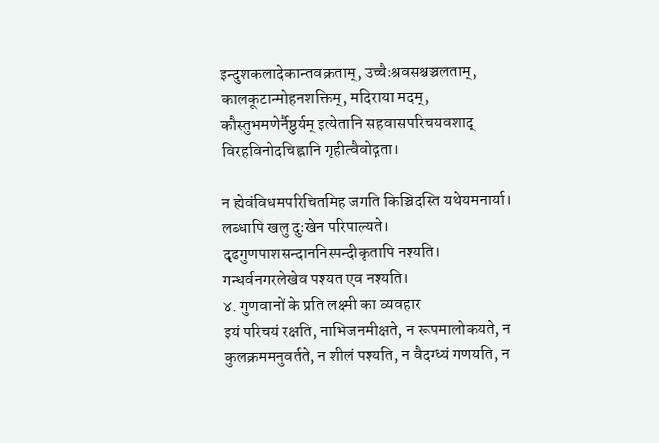इन्दुशकलादेकान्तवक्रताम्, उच्चैःश्रवसश्चञ्चलताम्, कालकूटान्मोहनशक्तिम्, मदिराया मदम्, कौस्तुभमणेर्नैष्ठुर्यम् इत्येतानि सहवासपरिचयवशाद् विरहविनोदचिह्नानि गृहीत्वैवोद्गता।

न ह्येवंविधमपरिचितमिह जगति किञ्चिदस्ति यथेयमनार्या। लब्धापि खलु दुःखेन परिपाल्यते। दृढगुणपाशसन्दाननिस्पन्दीकृतापि नश्यति। गन्धर्वनगरलेखेव पश्यत एव नश्यति।
४. गुणवानों के प्रति लक्ष्मी का व्यवहार
इयं परिचयं रक्षति, नाभिजनमीक्षते, न रूपमालोकयते, न कुलक्रममनुवर्तते, न शीलं पश्यति, न वैदग्ध्यं गणयति, न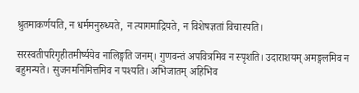श्रुतमाकर्णयति, न धर्ममनुरुध्यते, न त्यागमाद्रियते, न विशेषज्ञतां विचारयति।

सरस्वतीपरिगृहीतमीर्ष्ययेव नालिङ्गति जनम्। गुणवन्तं अपवित्रमिव न स्पृशति। उदाराशयम् अमङ्गलमिव न बहुमन्यते। सुजनमनिमित्तमिव न पश्यति। अभिजातम् अहिभिव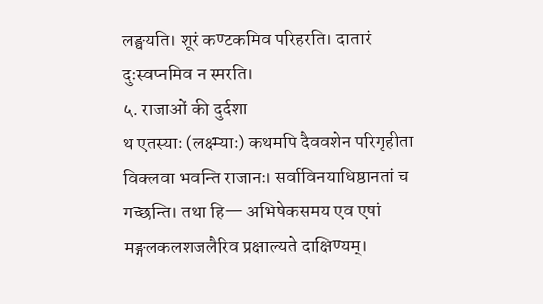लङ्घयति। शूरं कण्टकमिव परिहरति। दातारं दुःस्वप्नमिव न स्मरति।
५. राजाओं की दुर्दशा
थ एतस्याः (लक्ष्म्याः) कथमपि दैववशेन परिगृहीता विक्लवा भवन्ति राजानः। सर्वाविनयाधिष्ठानतां च गच्छन्ति। तथा हि— अभिषेकसमय एव एषां मङ्गलकलशजलैरिव प्रक्षाल्यते दाक्षिण्यम्।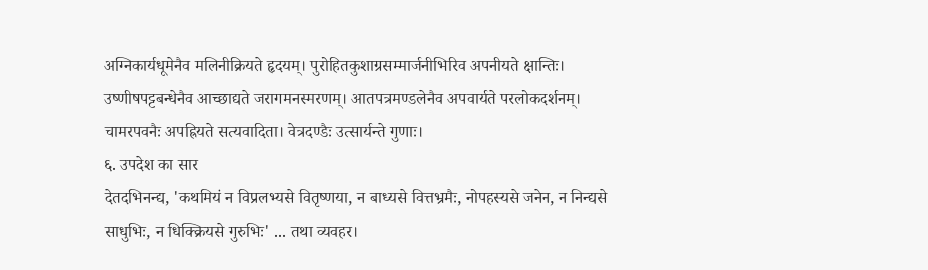अग्निकार्यधूमेनैव मलिनीक्रियते हृदयम्। पुरोहितकुशाग्रसम्मार्जनीभिरिव अपनीयते क्षान्तिः। उष्णीषपट्टबन्धेनैव आच्छाद्यते जरागमनस्मरणम्। आतपत्रमण्डलेनैव अपवार्यते परलोकदर्शनम्। चामरपवनैः अपह्रियते सत्यवादिता। वेत्रदण्डैः उत्सार्यन्ते गुणाः।
६. उपदेश का सार
देतदभिनन्द्य, 'कथमियं न विप्रलभ्यसे वितृष्णया, न बाध्यसे वित्तभ्रमैः, नोपहस्यसे जनेन, न निन्द्यसे साधुभिः, न धिक्क्रियसे गुरुभिः' ... तथा व्यवहर।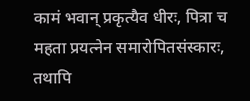कामं भवान् प्रकृत्यैव धीरः, पित्रा च महता प्रयत्नेन समारोपितसंस्कारः, तथापि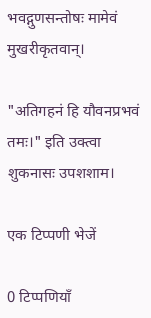भवद्गुणसन्तोषः मामेवं मुखरीकृतवान्।

"अतिगहनं हि यौवनप्रभवं तमः।" इति उक्त्वा शुकनासः उपशशाम।

एक टिप्पणी भेजें

0 टिप्पणियाँ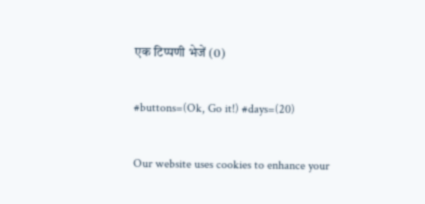एक टिप्पणी भेजें (0)

#buttons=(Ok, Go it!) #days=(20)

Our website uses cookies to enhance your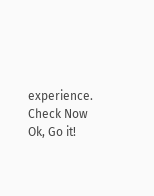experience. Check Now
Ok, Go it!